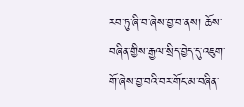རབ་ཏུ་ཞི་བ་ཞེས་བྱ་བ་ནས། ཆོས་བཞིན་གྱིས་རྒྱལ་སྲིད་བྱེད་དུ་འཇུག་གོ་ཞེས་བྱ་བའི་བར་གོང་མ་བཞིན་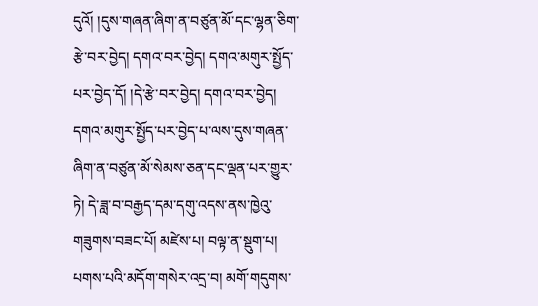དུའོ། །དུས་གཞན་ཞིག་ན་བཙུན་མོ་དང་ལྷན་ཅིག་རྩེ་བར་བྱེད། དགའ་བར་བྱེད། དགའ་མགུར་སྤྱོད་པར་བྱེད་དོ། །དེ་རྩེ་བར་བྱེད། དགའ་བར་བྱེད། དགའ་མགུར་སྤྱོད་པར་བྱེད་པ་ལས་དུས་གཞན་ཞིག་ན་བཙུན་མོ་སེམས་ཅན་དང་ལྡན་པར་གྱུར་ཏེ། དེ་ཟླ་བ་བརྒྱད་དམ་དགུ་འདས་ནས་ཁྱེའུ་གཟུགས་བཟང་པོ། མཛེས་པ། བལྟ་ན་སྡུག་པ། པགས་པའི་མདོག་གསེར་འདྲ་བ། མགོ་གདུགས་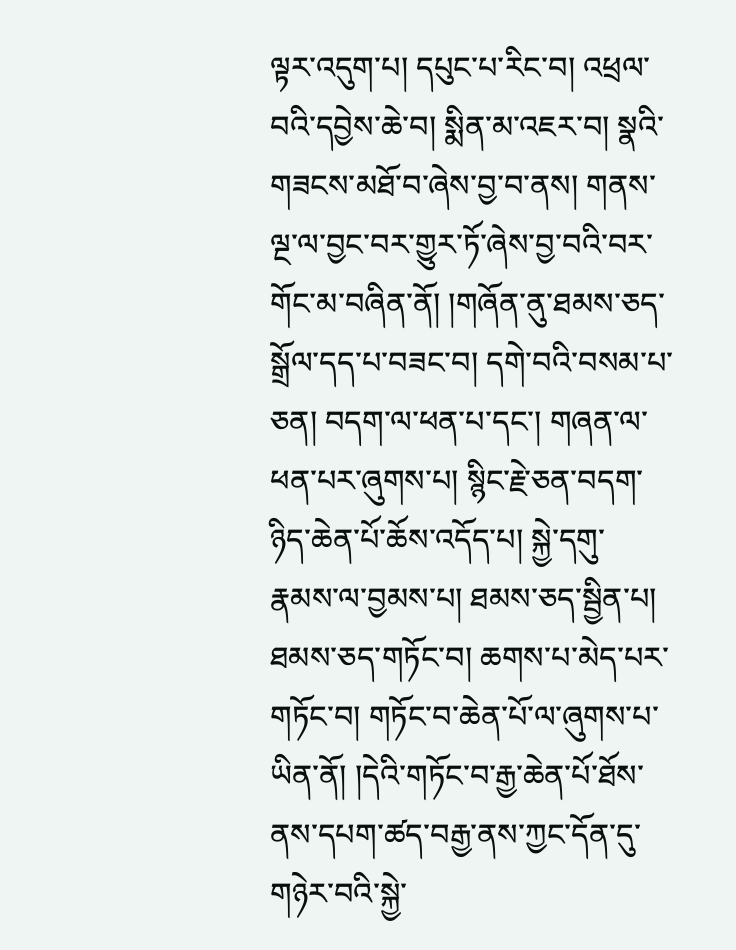ལྟར་འདུག་པ། དཔུང་པ་རིང་བ། འཕྲལ་བའི་དབྱེས་ཆེ་བ། སྨིན་མ་འཇར་བ། སྣའི་གཟངས་མཐོ་བ་ཞེས་བྱ་བ་ནས། གནས་ལྔ་ལ་བྱང་བར་གྱུར་ཏོ་ཞེས་བྱ་བའི་བར་གོང་མ་བཞིན་ནོ། །གཞོན་ནུ་ཐམས་ཅད་སྒྲོལ་དད་པ་བཟང་བ། དགེ་བའི་བསམ་པ་ཅན། བདག་ལ་ཕན་པ་དང་། གཞན་ལ་ཕན་པར་ཞུགས་པ། སྙིང་རྗེ་ཅན་བདག་ཉིད་ཆེན་པོ་ཆོས་འདོད་པ། སྐྱེ་དགུ་རྣམས་ལ་བྱམས་པ། ཐམས་ཅད་སྦྱིན་པ། ཐམས་ཅད་གཏོང་བ། ཆགས་པ་མེད་པར་གཏོང་བ། གཏོང་བ་ཆེན་པོ་ལ་ཞུགས་པ་ཡིན་ནོ། །དེའི་གཏོང་བ་རྒྱ་ཆེན་པོ་ཐོས་ནས་དཔག་ཚད་བརྒྱ་ནས་ཀྱང་དོན་དུ་གཉེར་བའི་སྐྱེ་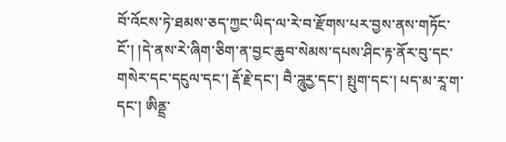བོ་འོངས་ཏེ་ཐམས་ཅད་ཀྱང་ཡིད་ལ་རེ་བ་རྫོགས་པར་བྱས་ནས་གཏོང་ངོ་། །དེ་ནས་རེ་ཞིག་ཅིག་ན་བྱང་ཆུབ་སེམས་དཔས་ཤིང་རྟ་ནོར་བུ་དང་གསེར་དང་དངུལ་དང་། རྡོ་རྗེ་དང་། བཻ་ཌཱུརྱ་དང་། སྤུག་དང་། པད་མ་རཱ་ག་དང་། ཨིནྡྲ་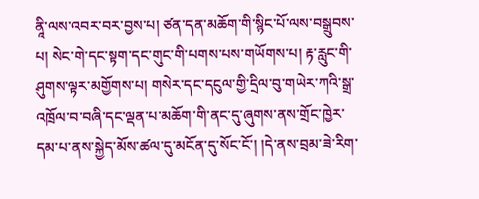ནཱི་ལས་འབར་བར་བྱས་པ། ཙན་དན་མཆོག་གི་སྙིང་པོ་ལས་བསྒྲུབས་པ། སེང་གེ་དང་སྟག་དང་གུང་གི་པགས་པས་གཡོགས་པ། རྟ་རླུང་གི་ཤུགས་ལྟར་མགྱོགས་པ། གསེར་དང་དངུལ་གྱི་དྲིལ་བུ་གཡེར་ཀའི་སྒྲ་འཁྲོལ་བ་བཞི་དང་ལྡན་པ་མཆོག་གི་ནང་དུ་ཞུགས་ནས་གྲོང་ཁྱེར་དམ་པ་ནས་སྐྱེད་མོས་ཚལ་དུ་མངོན་དུ་སོང་ངོ་། །དེ་ནས་བྲམ་ཟེ་རིག་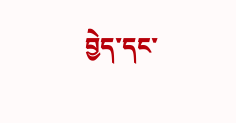བྱེད་དང་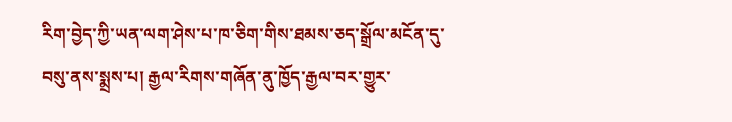རིག་བྱེད་ཀྱི་ཡན་ལག་ཤེས་པ་ཁ་ཅིག་གིས་ཐམས་ཅད་སྒྲོལ་མངོན་དུ་བསུ་ནས་སྨྲས་པ། རྒྱལ་རིགས་གཞོན་ནུ་ཁྱོད་རྒྱལ་བར་གྱུར་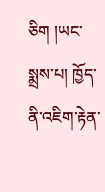ཅིག །ཡང་སྨྲས་པ། ཁྱོད་ནི་འཇིག་རྟེན་